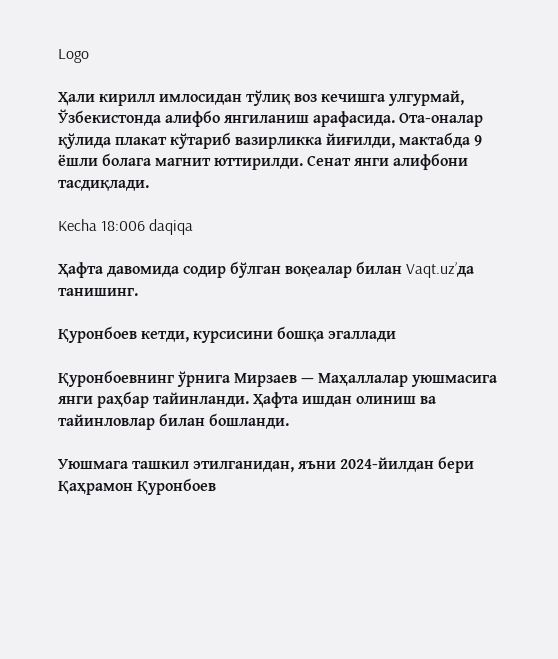Logo

Ҳали кирилл имлосидан тўлиқ воз кечишга улгурмай, Ўзбекистонда алифбо янгиланиш арафасида. Ота-оналар қўлида плакат кўтариб вазирликка йиғилди, мактабда 9 ёшли болага магнит юттирилди. Сенат янги алифбони тасдиқлади.

Kecha 18:006 daqiqa

Ҳафта давомида содир бўлган воқеалар билан Vaqt.uz’да танишинг.

Қуронбоев кетди, курсисини бошқа эгаллади

Қуронбоевнинг ўрнига Мирзаев — Маҳаллалар уюшмасига янги раҳбар тайинланди. Ҳафта ишдан олиниш ва тайинловлар билан бошланди.

Уюшмага ташкил этилганидан, яъни 2024-йилдан бери Қаҳрамон Қуронбоев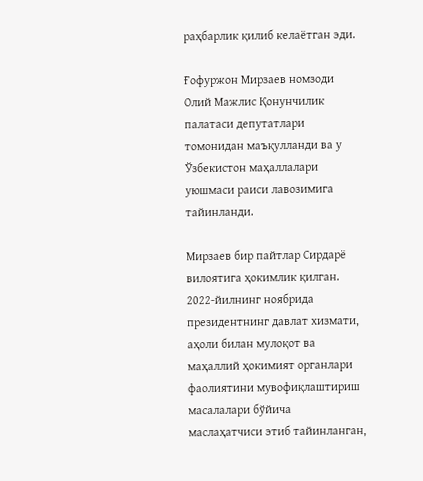раҳбарлик қилиб келаётган эди.

Ғофуржон Мирзаев номзоди Олий Мажлис Қонунчилик палатаси депутатлари томонидан маъқулланди ва у Ўзбекистон маҳаллалари уюшмаси раиси лавозимига тайинланди.

Мирзаев бир пайтлар Сирдарё вилоятига ҳокимлик қилган. 2022-йилнинг ноябрида президентнинг давлат хизмати, аҳоли билан мулоқот ва маҳаллий ҳокимият органлари фаолиятини мувофиқлаштириш масалалари бўйича маслаҳатчиси этиб тайинланган,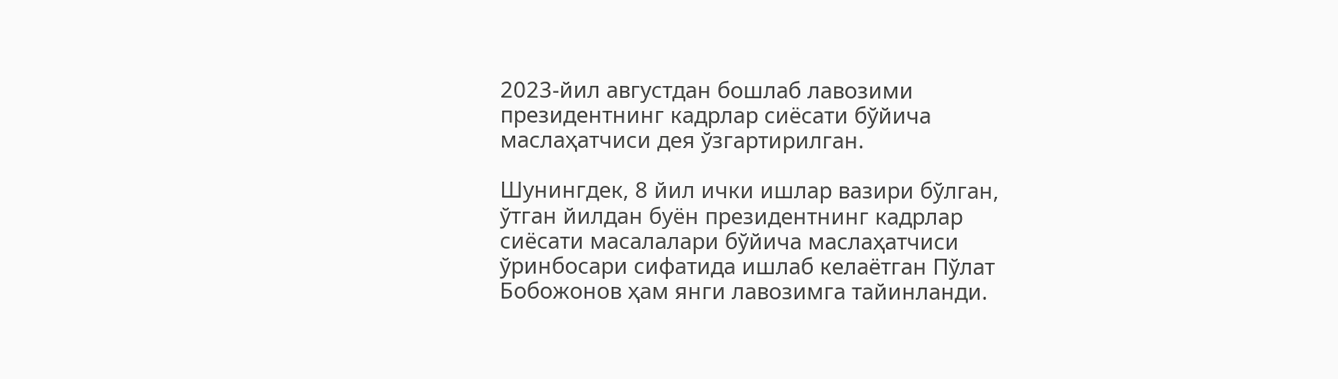2023-йил августдан бошлаб лавозими президентнинг кадрлар сиёсати бўйича маслаҳатчиси дея ўзгартирилган.

Шунингдек, 8 йил ички ишлар вазири бўлган, ўтган йилдан буён президентнинг кадрлар сиёсати масалалари бўйича маслаҳатчиси ўринбосари сифатида ишлаб келаётган Пўлат Бобожонов ҳам янги лавозимга тайинланди.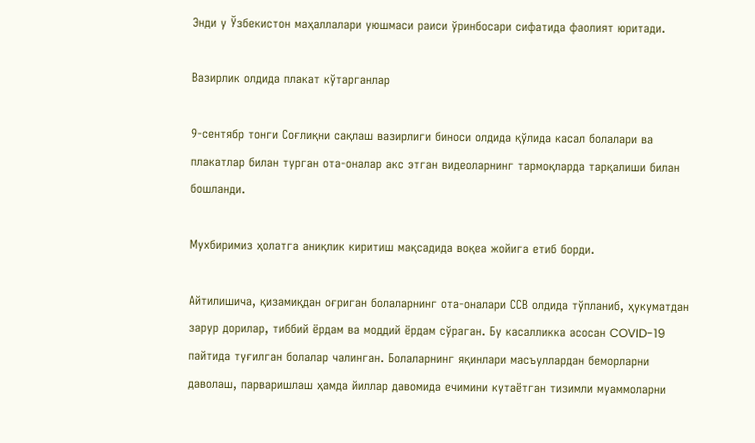Энди у Ўзбекистон маҳаллалари уюшмаси раиси ўринбосари сифатида фаолият юритади.

Вазирлик олдида плакат кўтарганлар

9-сентябр тонги Соғлиқни сақлаш вазирлиги биноси олдида қўлида касал болалари ва плакатлар билан турган ота-оналар акс этган видеоларнинг тармоқларда тарқалиши билан бошланди.

Мухбиримиз ҳолатга аниқлик киритиш мақсадида воқеа жойига етиб борди.

Айтилишича, қизамиқдан оғриган болаларнинг ота-оналари ССВ олдида тўпланиб, ҳукуматдан зарур дорилар, тиббий ёрдам ва моддий ёрдам сўраган. Бу касалликка асосан COVID-19 пайтида туғилган болалар чалинган. Болаларнинг яқинлари масъуллардан беморларни даволаш, парваришлаш ҳамда йиллар давомида ечимини кутаётган тизимли муаммоларни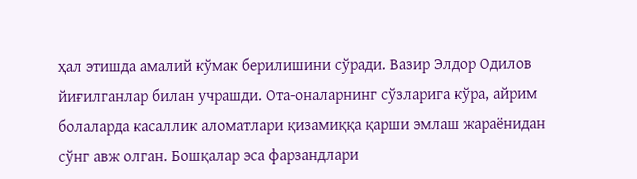ҳал этишда амалий кўмак берилишини сўради. Вазир Элдор Одилов йиғилганлар билан учрашди. Ота-оналарнинг сўзларига кўра, айрим болаларда касаллик аломатлари қизамиққа қарши эмлаш жараёнидан сўнг авж олган. Бошқалар эса фарзандлари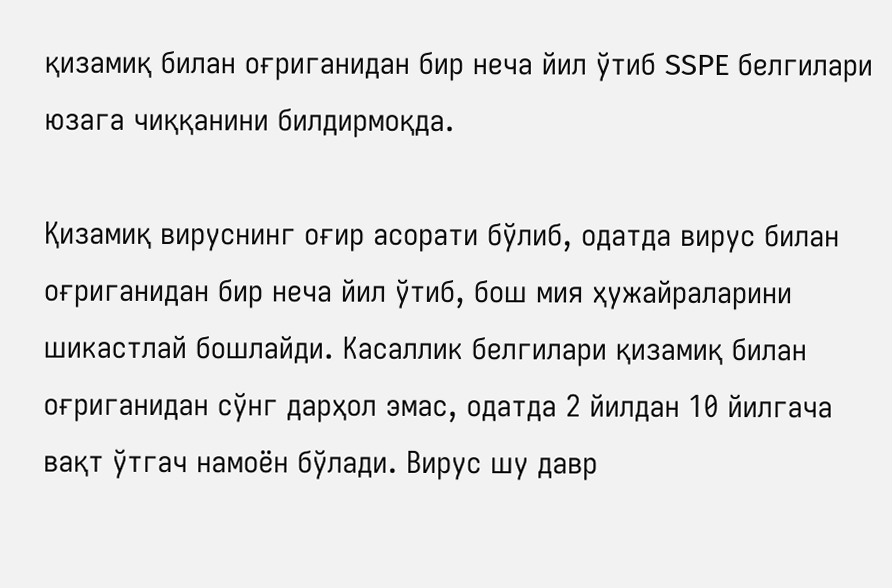қизамиқ билан оғриганидан бир неча йил ўтиб SSPE белгилари юзага чиққанини билдирмоқда.

Қизамиқ вируснинг оғир асорати бўлиб, одатда вирус билан оғриганидан бир неча йил ўтиб, бош мия ҳужайраларини шикастлай бошлайди. Касаллик белгилари қизамиқ билан оғриганидан сўнг дарҳол эмас, одатда 2 йилдан 10 йилгача вақт ўтгач намоён бўлади. Вирус шу давр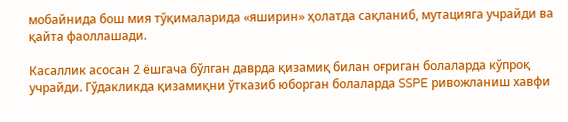мобайнида бош мия тўқималарида «яширин» ҳолатда сақланиб, мутацияга учрайди ва қайта фаоллашади.

Касаллик асосан 2 ёшгача бўлган даврда қизамиқ билан оғриган болаларда кўпроқ учрайди. Гўдакликда қизамиқни ўтказиб юборган болаларда SSPE ривожланиш хавфи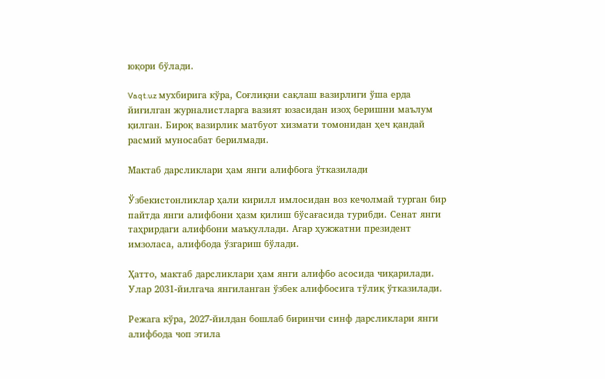юқори бўлади.

Vaqt.uz мухбирига кўра, Соғлиқни сақлаш вазирлиги ўша ерда йиғилган журналистларга вазият юзасидан изоҳ беришни маълум қилган. Бироқ вазирлик матбуот хизмати томонидан ҳеч қандай расмий муносабат берилмади.

Мактаб дарсликлари ҳам янги алифбога ўтказилади

Ўзбекистонликлар ҳали кирилл имлосидан воз кечолмай турган бир пайтда янги алифбони ҳазм қилиш бўсағасида турибди. Сенат янги таҳрирдаги алифбони маъқуллади. Агар ҳужжатни президент имзоласа, алифбода ўзгариш бўлади.

Ҳатто, мактаб дарсликлари ҳам янги алифбо асосида чиқарилади. Улар 2031-йилгача янгиланган ўзбек алифбосига тўлиқ ўтказилади.

Режага кўра, 2027-йилдан бошлаб биринчи синф дарсликлари янги алифбода чоп этила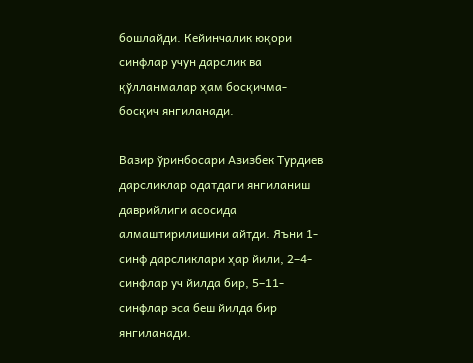бошлайди. Кейинчалик юқори синфлар учун дарслик ва қўлланмалар ҳам босқичма-босқич янгиланади.

Вазир ўринбосари Азизбек Турдиев дарсликлар одатдаги янгиланиш даврийлиги асосида алмаштирилишини айтди. Яъни 1-синф дарсликлари ҳар йили, 2–4-синфлар уч йилда бир, 5–11-синфлар эса беш йилда бир янгиланади.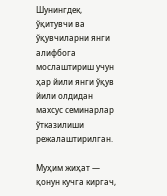Шунингдек, ўқитувчи ва ўқувчиларни янги алифбога мослаштириш учун ҳар йили янги ўқув йили олдидан махсус семинарлар ўтказилиши режалаштирилган.

Муҳим жиҳат — қонун кучга киргач,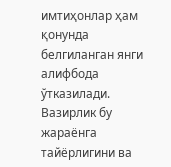имтиҳонлар ҳам қонунда белгиланган янги алифбода ўтказилади. Вазирлик бу жараёнга тайёрлигини ва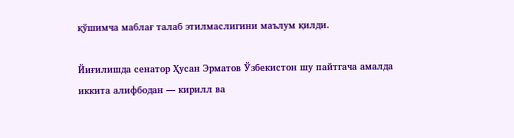қўшимча маблағ талаб этилмаслигини маълум қилди.

Йиғилишда сенатор Ҳусан Эрматов Ўзбекистон шу пайтгача амалда иккита алифбодан — кирилл ва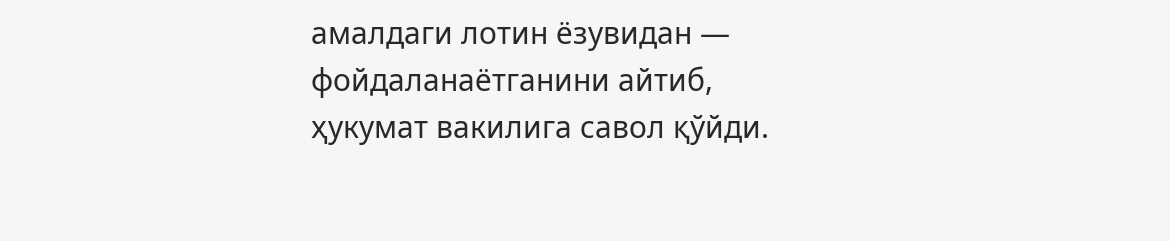амалдаги лотин ёзувидан — фойдаланаётганини айтиб, ҳукумат вакилига савол қўйди.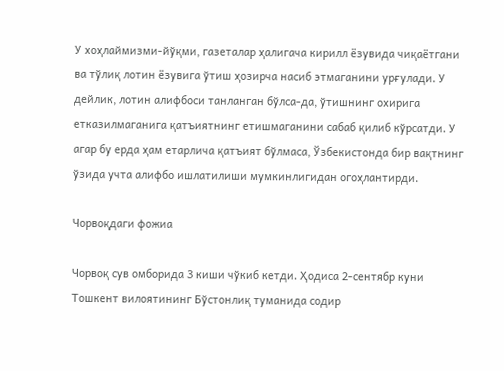У хоҳлаймизми-йўқми, газеталар ҳалигача кирилл ёзувида чиқаётгани ва тўлиқ лотин ёзувига ўтиш ҳозирча насиб этмаганини урғулади. У дейлик, лотин алифбоси танланган бўлса-да, ўтишнинг охирига етказилмаганига қатъиятнинг етишмаганини сабаб қилиб кўрсатди. У агар бу ерда ҳам етарлича қатъият бўлмаса, Ўзбекистонда бир вақтнинг ўзида учта алифбо ишлатилиши мумкинлигидан огоҳлантирди.

Чорвоқдаги фожиа

Чорвоқ сув омборида 3 киши чўкиб кетди. Ҳодиса 2-сентябр куни Тошкент вилоятининг Бўстонлиқ туманида содир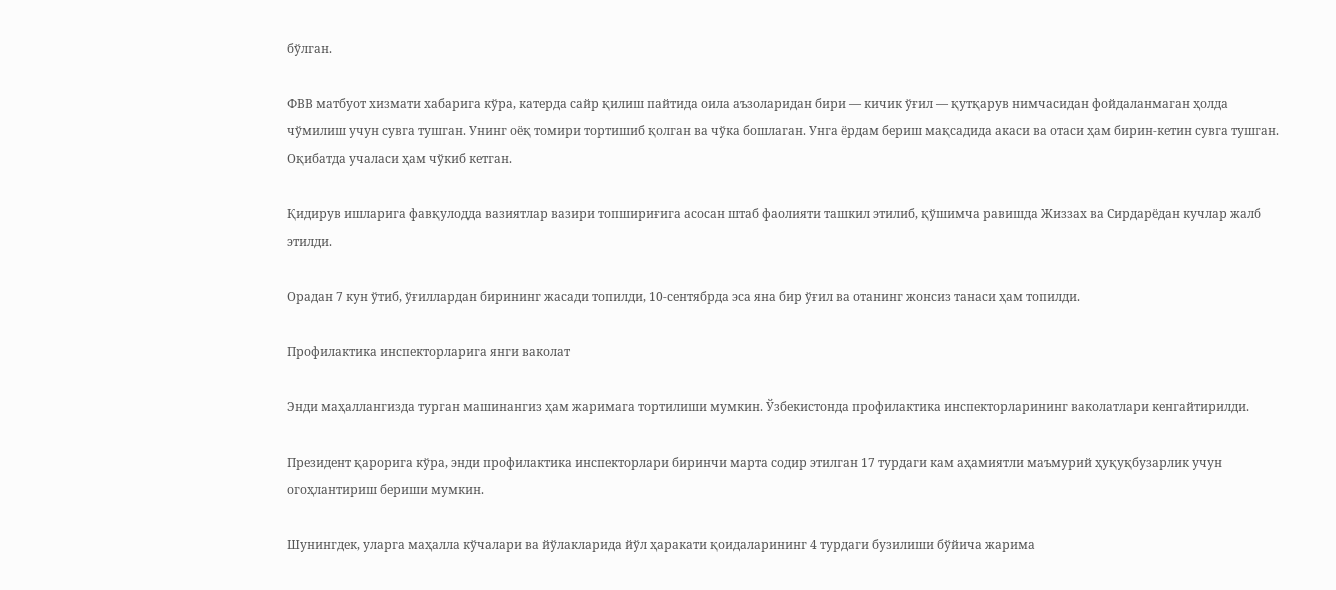бўлган.

ФВВ матбуот хизмати хабарига кўра, катерда сайр қилиш пайтида оила аъзоларидан бири — кичик ўғил — қутқарув нимчасидан фойдаланмаган ҳолда чўмилиш учун сувга тушган. Унинг оёқ томири тортишиб қолган ва чўка бошлаган. Унга ёрдам бериш мақсадида акаси ва отаси ҳам бирин-кетин сувга тушган. Оқибатда учаласи ҳам чўкиб кетган.

Қидирув ишларига фавқулодда вазиятлар вазири топшириғига асосан штаб фаолияти ташкил этилиб, қўшимча равишда Жиззах ва Сирдарёдан кучлар жалб этилди.

Орадан 7 кун ўтиб, ўғиллардан бирининг жасади топилди, 10-сентябрда эса яна бир ўғил ва отанинг жонсиз танаси ҳам топилди.

Профилактика инспекторларига янги ваколат

Энди маҳаллангизда турган машинангиз ҳам жаримага тортилиши мумкин. Ўзбекистонда профилактика инспекторларининг ваколатлари кенгайтирилди.

Президент қарорига кўра, энди профилактика инспекторлари биринчи марта содир этилган 17 турдаги кам аҳамиятли маъмурий ҳуқуқбузарлик учун огоҳлантириш бериши мумкин.

Шунингдек, уларга маҳалла кўчалари ва йўлакларида йўл ҳаракати қоидаларининг 4 турдаги бузилиши бўйича жарима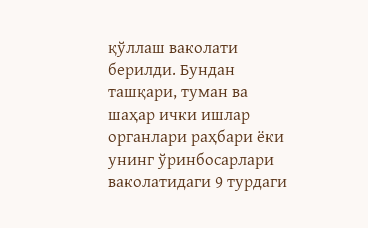қўллаш ваколати берилди. Бундан ташқари, туман ва шаҳар ички ишлар органлари раҳбари ёки унинг ўринбосарлари ваколатидаги 9 турдаги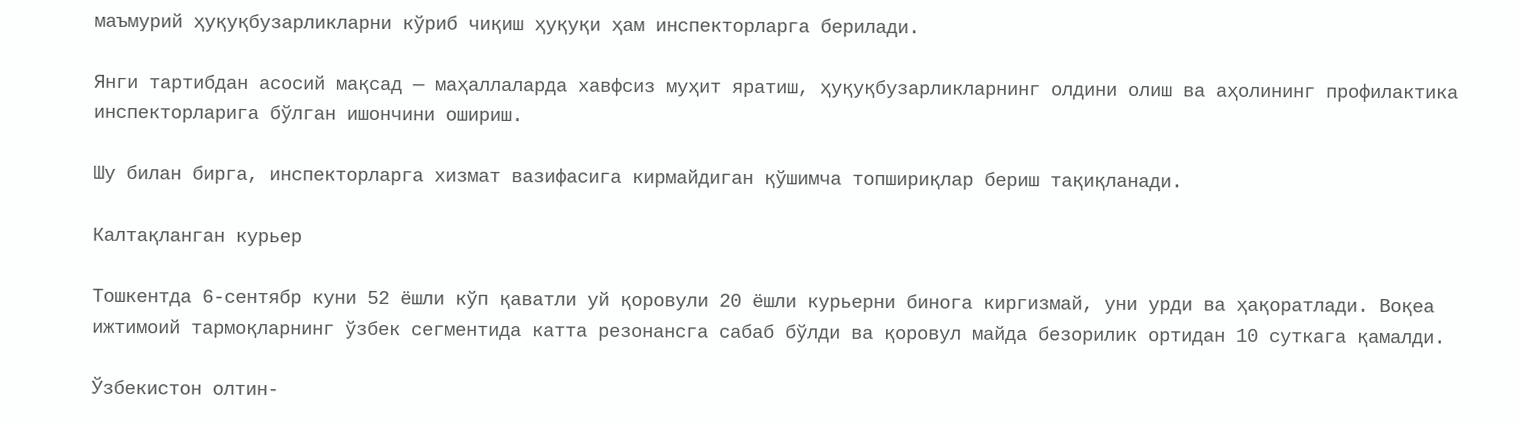маъмурий ҳуқуқбузарликларни кўриб чиқиш ҳуқуқи ҳам инспекторларга берилади.

Янги тартибдан асосий мақсад — маҳаллаларда хавфсиз муҳит яратиш, ҳуқуқбузарликларнинг олдини олиш ва аҳолининг профилактика инспекторларига бўлган ишончини ошириш.

Шу билан бирга, инспекторларга хизмат вазифасига кирмайдиган қўшимча топшириқлар бериш тақиқланади.

Калтақланган курьер

Тошкентда 6-сентябр куни 52 ёшли кўп қаватли уй қоровули 20 ёшли курьерни бинога киргизмай, уни урди ва ҳақоратлади. Воқеа ижтимоий тармоқларнинг ўзбек сегментида катта резонансга сабаб бўлди ва қоровул майда безорилик ортидан 10 суткага қамалди.

Ўзбекистон олтин-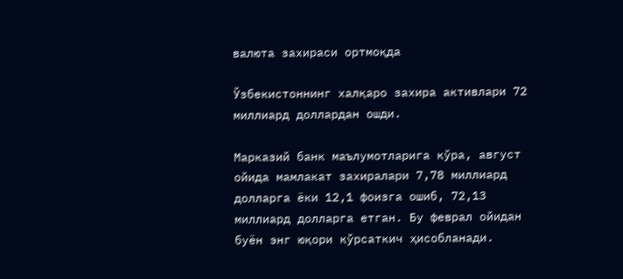валюта захираси ортмоқда

Ўзбекистоннинг халқаро захира активлари 72 миллиард доллардан ошди.

Марказий банк маълумотларига кўра, август ойида мамлакат захиралари 7,78 миллиард долларга ёки 12,1 фоизга ошиб, 72,13 миллиард долларга етган. Бу феврал ойидан буён энг юқори кўрсаткич ҳисобланади.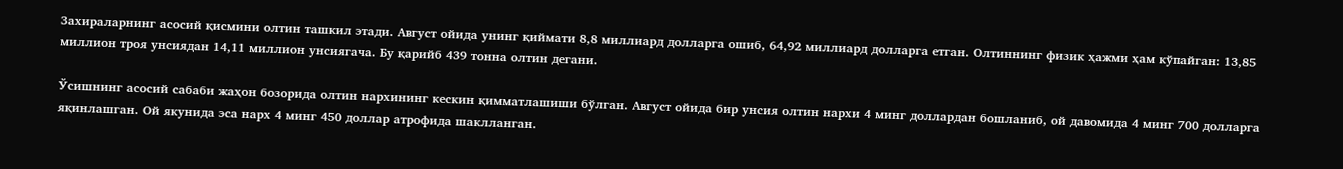Захираларнинг асосий қисмини олтин ташкил этади. Август ойида унинг қиймати 8,8 миллиард долларга ошиб, 64,92 миллиард долларга етган. Олтиннинг физик ҳажми ҳам кўпайган: 13,85 миллион троя унсиядан 14,11 миллион унсиягача. Бу қарийб 439 тонна олтин дегани.

Ўсишнинг асосий сабаби жаҳон бозорида олтин нархининг кескин қимматлашиши бўлган. Август ойида бир унсия олтин нархи 4 минг доллардан бошланиб, ой давомида 4 минг 700 долларга яқинлашган. Ой якунида эса нарх 4 минг 450 доллар атрофида шаклланган.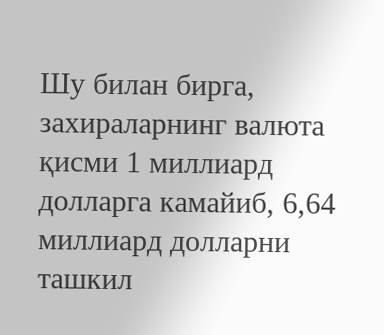Шу билан бирга, захираларнинг валюта қисми 1 миллиард долларга камайиб, 6,64 миллиард долларни ташкил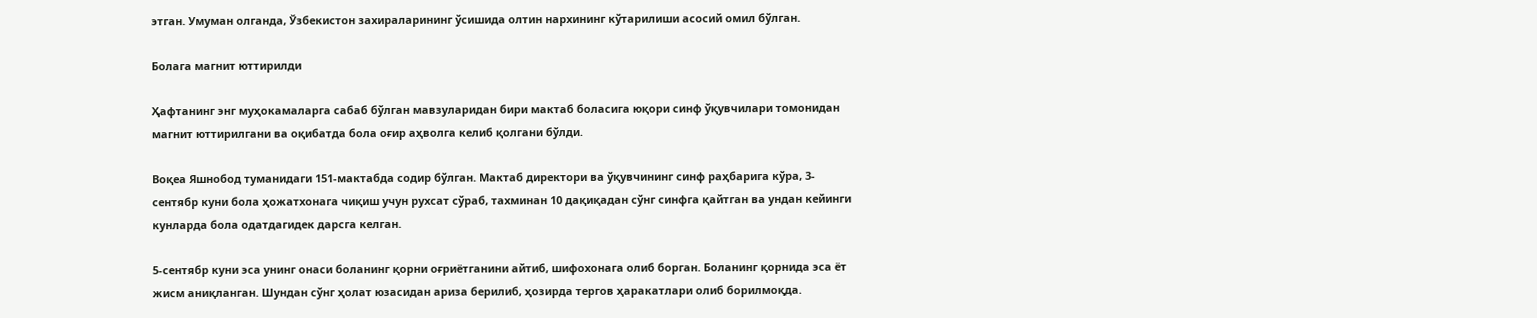этган. Умуман олганда, Ўзбекистон захираларининг ўсишида олтин нархининг кўтарилиши асосий омил бўлган.

Болага магнит юттирилди

Ҳафтанинг энг муҳокамаларга сабаб бўлган мавзуларидан бири мактаб боласига юқори синф ўқувчилари томонидан магнит юттирилгани ва оқибатда бола оғир аҳволга келиб қолгани бўлди.

Воқеа Яшнобод туманидаги 151-мактабда содир бўлган. Мактаб директори ва ўқувчининг синф раҳбарига кўра, 3-сентябр куни бола ҳожатхонага чиқиш учун рухсат сўраб, тахминан 10 дақиқадан сўнг синфга қайтган ва ундан кейинги кунларда бола одатдагидек дарсга келган.

5-сентябр куни эса унинг онаси боланинг қорни оғриётганини айтиб, шифохонага олиб борган. Боланинг қорнида эса ёт жисм аниқланган. Шундан сўнг ҳолат юзасидан ариза берилиб, ҳозирда тергов ҳаракатлари олиб борилмоқда.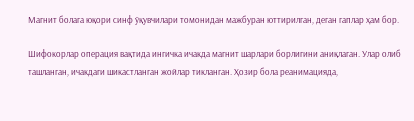Магнит болага юқори синф ўқувчилари томонидан мажбуран юттирилган, деган гаплар ҳам бор.

Шифокорлар операция вақтида ингичка ичакда магнит шарлари борлигини аниқлаган. Улар олиб ташланган, ичакдаги шикастланган жойлар тикланган. Ҳозир бола реанимацияда,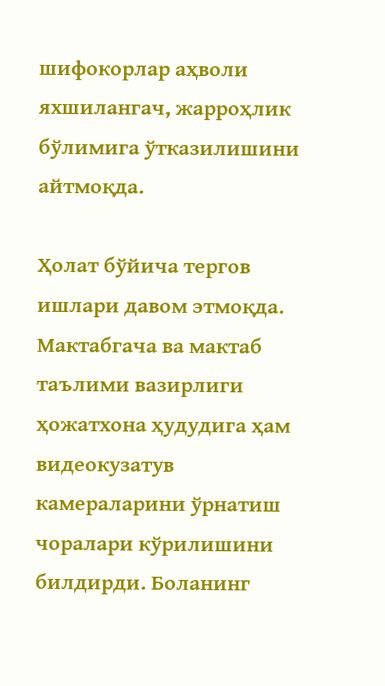шифокорлар аҳволи яхшилангач, жарроҳлик бўлимига ўтказилишини айтмоқда.

Ҳолат бўйича тергов ишлари давом этмоқда. Мактабгача ва мактаб таълими вазирлиги ҳожатхона ҳудудига ҳам видеокузатув камераларини ўрнатиш чоралари кўрилишини билдирди. Боланинг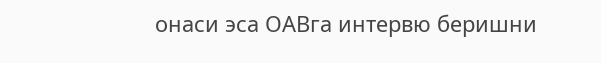онаси эса ОАВга интервю беришни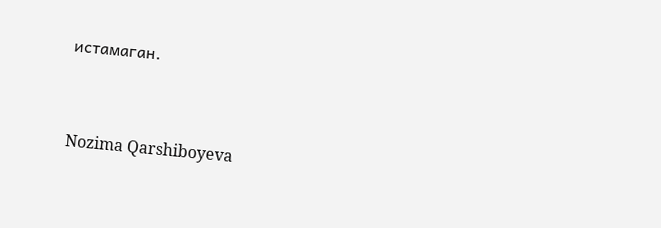истамаган.



Nozima Qarshiboyeva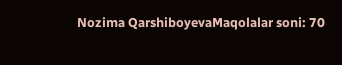Nozima QarshiboyevaMaqolalar soni: 70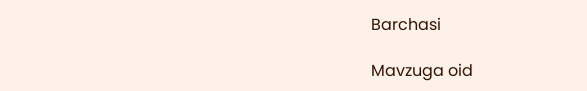Barchasi

Mavzuga oid